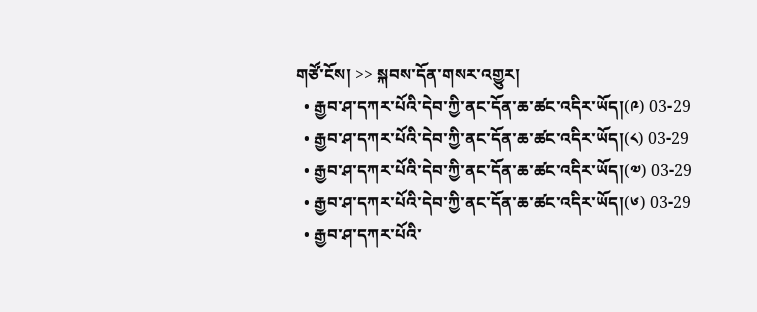གཙོ་ངོས། >> སྐབས་དོན་གསར་འགྱུར།
  • རྒྱབ་ཤ་དཀར་པོའི་དེབ་ཀྱི་ནང་དོན་ཆ་ཚང་འདིར་ཡོད།(༩) 03-29
  • རྒྱབ་ཤ་དཀར་པོའི་དེབ་ཀྱི་ནང་དོན་ཆ་ཚང་འདིར་ཡོད།(༨) 03-29
  • རྒྱབ་ཤ་དཀར་པོའི་དེབ་ཀྱི་ནང་དོན་ཆ་ཚང་འདིར་ཡོད།(༧) 03-29
  • རྒྱབ་ཤ་དཀར་པོའི་དེབ་ཀྱི་ནང་དོན་ཆ་ཚང་འདིར་ཡོད།(༦) 03-29
  • རྒྱབ་ཤ་དཀར་པོའི་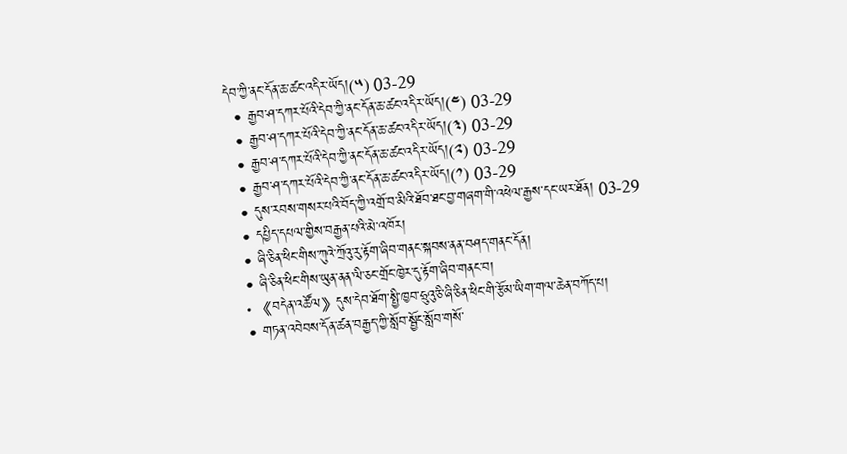དེབ་ཀྱི་ནང་དོན་ཆ་ཚང་འདིར་ཡོད།(༥) 03-29
  • རྒྱབ་ཤ་དཀར་པོའི་དེབ་ཀྱི་ནང་དོན་ཆ་ཚང་འདིར་ཡོད།(༤) 03-29
  • རྒྱབ་ཤ་དཀར་པོའི་དེབ་ཀྱི་ནང་དོན་ཆ་ཚང་འདིར་ཡོད།(༣) 03-29
  • རྒྱབ་ཤ་དཀར་པོའི་དེབ་ཀྱི་ནང་དོན་ཆ་ཚང་འདིར་ཡོད།(༢) 03-29
  • རྒྱབ་ཤ་དཀར་པོའི་དེབ་ཀྱི་ནང་དོན་ཆ་ཚང་འདིར་ཡོད།(༡) 03-29
  • དུས་རབས་གསར་པའི་བོད་ཀྱི་འགྲོ་བ་མིའི་ཐོབ་ཐང་བྱ་གཞག་གི་འཕེལ་རྒྱས་དང་ཡར་ཐོན། 03-29
  • དཔྱིད་དཔལ་གྱིས་བརྒྱན་པའི་མེ་འཁོར།
  • ཞི་ཅིན་ཕིང་གིས་ཀུའེ་ཀྲོའུ་རུ་རྟོག་ཞིབ་གནང་སྐབས་ནན་བཤད་གནང་དོན།
  • ཞི་ཅིན་ཕིང་གིས་ཡུན་ནན་ལི་ཅང་གྲོང་ཁྱེར་དུ་རྟོག་ཞིབ་གནང་བ།
  • 《བདེན་འཚོལ》དུས་དེབ་ཐོག་སྤྱི་ཁྱབ་ཧྲུའུ་ཅི་ཞི་ཅིན་ཕིང་གི་རྩོམ་ཡིག་གལ་ཆེན་བཀོད་པ།
  • གཏན་འབེབས་དོན་ཚན་བརྒྱད་ཀྱི་སློབ་སྦྱོང་སློབ་གསོ་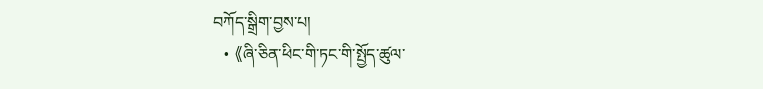བཀོད་སྒྲིག་བྱས་པ།
  • 《ཞི་ཅིན་ཕིང་གི་ཏང་གི་སྤྱོད་ཚུལ་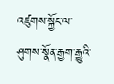འཛུགས་སྐྱོང་ལ་ཤུགས་སྣོན་རྒྱག་རྒྱུའི་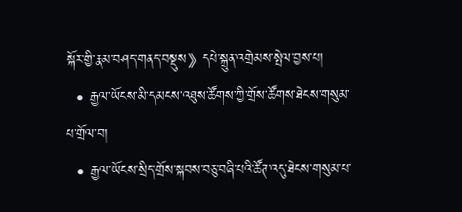སྐོར་གྱི་རྣམ་བཤད་གནད་བསྡུས》དཔེ་སྐྲུན་འགྲེམས་སྤེལ་བྱས་པ།
  • རྒྱལ་ཡོངས་མི་དམངས་འཐུས་ཚོགས་ཀྱི་གྲོས་ཚོགས་ཐེངས་གསུམ་པ་གྲོལ་བ།
  • རྒྱལ་ཡོངས་སྲིད་གྲོས་སྐབས་བཅུ་བཞི་པའི་ཚོཊ་འདུ་ཐེངས་གསུམ་པ་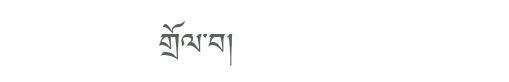གྲོལ་བ།